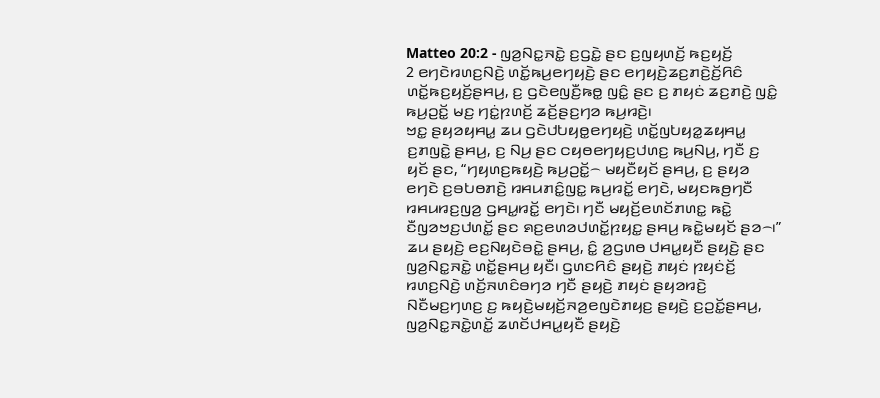Matteo 20:2 - ꤜꤤ꤬ꤡꤢ꤭ꤏꤢꤧ꤭ ꤢ꤬ꤞꤢꤧ꤭ ꤔꤢ ꤢ꤬ꤜꤟꤛꤢꤩ꤬ ꤒꤢ꤬ꤟꤢꤩ꤬
2 ꤕꤚꤢꤧꤙꤛꤢ꤬ꤡꤢꤧ꤬ ꤛꤢꤩ꤭ꤒꤣ꤬ꤕꤚꤟꤢꤧ꤬ ꤔꤢ ꤕꤚꤟꤢꤧ꤬ꤘꤢ꤬ꤊꤢꤧ꤬ꤢꤩ꤬ꤖꤢꤨ ꤛꤢꤩ꤭ꤒꤢ꤬ꤟꤢꤩ꤬ꤔꤌꤣ꤬, ꤢ꤬ ꤞꤢꤧꤕꤜꤢꤪ꤬ꤒꤥ꤭ ꤜꤢꤨ꤭ ꤔꤢ ꤢ꤬ ꤊꤟꤢꤦ ꤘꤢ꤬ꤊꤢꤧ꤬ ꤜꤢꤨ꤭ ꤒꤣ꤬ꤑꤢꤩ꤭ ꤗꤢ꤬ ꤚꤢꤦ꤭ꤐꤛꤢꤩ꤬ ꤘꤢꤩ꤬ꤔꤢ꤬ꤚꤤ ꤒꤣ꤬ꤙꤢꤧ꤬꤯
ꤠꤢ꤭ ꤔꤟꤤꤟꤌꤣ꤭ ꤘꤣ ꤞꤢꤧꤓꤝꤟꤥ꤭ꤕꤚꤟꤢꤧ꤬ ꤛꤢꤩ꤭ꤜꤝꤟꤤ꤭ꤘꤟꤌꤣ꤭ ꤢ꤬ꤊꤜꤢꤧ꤭ ꤔꤌꤣ꤬, ꤢ꤬ ꤡꤣ꤬ ꤔꤢ ꤍꤟꤥꤕꤚꤟꤢ꤬ꤓꤛꤢ꤬ ꤒꤣ꤬ꤡꤣ꤬, ꤚꤢꤪ ꤢ꤬ ꤟꤢꤩ ꤔꤢ, “ꤚꤟꤛꤢ꤬ꤒꤟꤢꤧ꤬ ꤒꤣ꤬ꤑꤢꤩ꤭꤮ ꤗꤟꤢꤪꤟꤢꤩ ꤔꤌꤣ꤬, ꤢ꤬ ꤔꤟꤤ ꤕꤚꤢꤧ ꤢ꤬ꤋꤝꤥꤊꤢꤧ꤬ ꤙꤌꤣꤊꤢꤨ꤭ꤜꤢ꤭ ꤒꤣ꤬ꤙꤢꤩ꤭ ꤕꤚꤢꤧ, ꤗꤟꤢꤒꤥ꤬ꤚꤢꤪ ꤙꤌꤣꤙꤢ꤬ꤜꤤ꤬ ꤞꤌꤣ꤭ꤙꤢꤩ꤭ ꤕꤚꤢꤧ꤯ ꤚꤢꤪ ꤗꤟꤢꤩ꤬ꤕꤛꤢꤩꤊꤛꤢ꤭ ꤒꤢꤧ꤭ ꤢꤪꤜꤤꤠꤢ꤬ꤓꤛꤢꤩ꤭ ꤔꤢ ꤎꤢ꤬ꤕꤛꤤꤓꤛꤢꤩ꤭ꤐꤟꤢ꤭ ꤔꤌꤣ꤬ ꤒꤢꤧ꤭ꤗꤟꤢꤩ ꤔꤤ꤮꤯”
ꤘꤣ ꤔꤟꤢꤧ꤬ ꤕꤢ꤬ꤡꤟꤢꤧꤋꤢꤧ꤭ ꤔꤌꤣ꤬, ꤢꤨ꤭ ꤤ꤬ꤞꤛꤥ ꤓꤌꤣ꤭ꤟꤢꤪ ꤔꤟꤢꤧ꤬ ꤔꤢ ꤜꤤ꤬ꤡꤢ꤭ꤏꤢꤧ꤭ ꤛꤢꤩ꤭ꤔꤌꤣ꤬ ꤟꤢꤪ꤯ ꤞꤛꤢꤖꤢꤨ ꤔꤟꤢꤧ꤬ ꤊꤟꤢꤦ ꤐꤟꤢꤦꤢꤩ꤬ ꤙꤛꤢ꤬ꤡꤢꤧ꤬ ꤛꤢꤩ꤬ꤏꤛꤢꤨꤋꤚꤤ ꤚꤢꤪ ꤔꤟꤢꤧ꤬ ꤊꤟꤢꤦ ꤔꤟꤤꤙꤢꤧ꤬ ꤡꤢꤪꤗꤢ꤬ꤚꤛꤢ꤬ ꤢ꤬ ꤒꤟꤢꤧ꤬ꤗꤟꤢꤩ꤬ꤏꤤ꤬ꤕꤜꤢꤧꤊꤟꤢ꤬ ꤔꤟꤢꤧ꤬ ꤢ꤬ꤑꤢꤩ꤭ꤔꤌꤣ꤬, ꤜꤤ꤬ꤡꤢ꤭ꤏꤢꤧ꤭ꤛꤢꤩ꤭ ꤘꤛꤢꤩꤓꤌꤣ꤭ꤟꤢꤪ ꤔꤟꤢꤧ꤬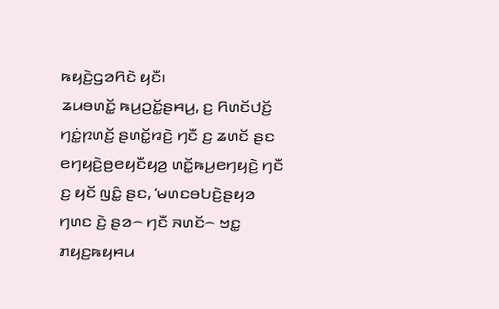ꤒꤟꤢꤧ꤬ꤞꤤꤖꤢꤧ ꤟꤢꤪ꤯
ꤘꤣꤋꤛꤢꤩ꤭ ꤒꤣ꤬ꤑꤢꤩ꤭ꤔꤌꤣ꤬, ꤢ꤬ ꤖꤛꤢꤩꤓꤢꤩ꤬ ꤚꤢꤦ꤭ꤐꤛꤢꤩ꤬ ꤔꤛꤢꤩ꤭ꤙꤢꤧ꤬ ꤚꤢꤪ ꤢ꤬ ꤘꤛꤢꤩ ꤔꤢ ꤕꤚꤟꤢꤧ꤬ꤥ꤬ꤕꤟꤢꤪꤟꤤ꤬ ꤛꤢꤩ꤭ꤒꤣ꤬ꤕꤚꤟꤢꤧ꤬ ꤚꤢꤪ ꤢ꤬ ꤟꤢꤩ ꤜꤢꤨ꤭ ꤔꤢ, ‘ꤗꤛꤢꤋꤝꤢꤧ꤬ꤔꤟꤤ ꤚꤛꤢ ꤢꤧ꤬ ꤔꤤ꤮ ꤚꤢꤪ ꤏꤛꤢꤩ꤮ ꤠꤢ꤭ ꤊꤟꤢ꤬ꤒꤟꤌꤣ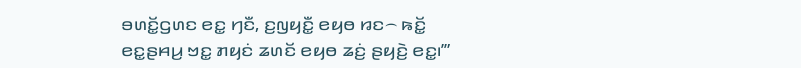ꤋꤛꤢꤩ꤭ꤞꤛꤢ ꤕꤢ꤭ ꤚꤢꤪ, ꤢ꤬ꤜꤟꤢꤪ꤭ ꤕꤟꤥ ꤙꤢ꤮ ꤒꤢꤩ꤭ ꤕꤢ꤭ꤔꤌꤣ꤬ ꤠꤢ꤭ ꤊꤟꤢꤦ ꤘꤛꤢꤩ ꤕꤟꤥ ꤘꤢꤦ꤬ ꤔꤟꤢꤧ꤬ ꤕꤢ꤭꤯’”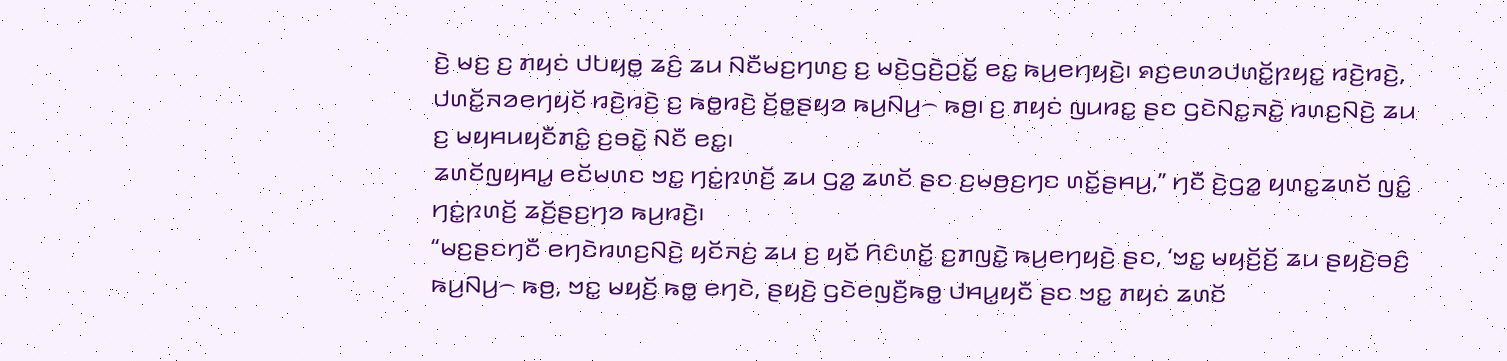ꤢꤧ꤬ ꤗꤢ꤬ ꤢ꤬ ꤊꤟꤢꤦ ꤓꤝꤟꤥ꤭ ꤘꤢꤨ꤬ ꤘꤣ ꤡꤢꤪꤗꤢ꤬ꤚꤛꤢ꤬ ꤢ꤬ ꤗꤢꤧ꤬ꤞꤢꤧ꤬ꤑꤢꤩ꤭ ꤕꤢ꤭ ꤒꤣ꤬ꤕꤚꤟꤢꤧ꤬꤯ ꤎꤢ꤬ꤕꤛꤤꤓꤛꤢꤩ꤭ꤐꤟꤢ꤭ ꤙꤢꤧ꤬ꤙꤢꤧ꤬, ꤓꤛꤢꤩ꤭ꤏꤤꤕꤚꤟꤢꤩ ꤙꤢꤧ꤬ꤙꤢꤧ꤬ ꤢ꤬ ꤒꤥ꤭ꤙꤢꤧ꤬ ꤢꤩ꤬ꤥ꤭ꤔꤟꤤ ꤒꤣ꤬ꤡꤣ꤬꤮ ꤒꤥ꤬꤯ ꤢ꤬ ꤊꤟꤢꤦ ꤜꤣꤙꤢ꤭ ꤔꤢ ꤞꤢꤧꤡꤢ꤭ꤏꤢꤧ꤭ ꤙꤛꤢ꤬ꤡꤢꤧ꤬ ꤘꤣ ꤢ꤬ ꤗꤟꤌꤣꤟꤢꤪꤊꤢꤨ꤭ ꤢ꤬ꤋꤢꤧ꤭ ꤡꤢꤪ ꤕꤢ꤭꤯
ꤘꤛꤢꤩꤜꤟꤌꤣ꤭ ꤕꤢꤩꤗꤛꤢ ꤠꤢ꤭ ꤚꤢꤦ꤭ꤐꤛꤢꤩ꤬ ꤘꤣ ꤞꤤ꤭ ꤘꤛꤢꤩ ꤔꤢ ꤢ꤬ꤗꤥ꤬ꤢ꤬ꤚꤢ ꤛꤢꤩ꤭ꤔꤌꤣ꤬,” ꤚꤢꤪ ꤢꤧ꤬ꤞꤤ꤭ ꤟꤛꤢ꤭ꤘꤛꤢꤩ ꤜꤢꤨ꤭ ꤚꤢꤦ꤭ꤐꤛꤢꤩ꤬ ꤘꤢꤩ꤬ꤔꤢ꤬ꤚꤤ ꤒꤣ꤬ꤙꤢꤧ꤬꤯
“ꤗꤢ꤬ꤔꤢꤚꤢꤪ ꤕꤚꤢꤧꤙꤛꤢ꤬ꤡꤢꤧ꤬ ꤟꤢꤩꤏꤢꤦ꤬ ꤘꤣ ꤢ꤬ ꤟꤢꤩ ꤖꤢꤨꤛꤢꤩ꤭ ꤢ꤬ꤊꤜꤢꤧ꤭ ꤒꤣ꤬ꤕꤚꤟꤢꤧ꤬ ꤔꤢ, ‘ꤠꤢ꤭ ꤗꤟꤢꤩ꤬ꤢꤩ꤬ ꤘꤣ ꤔꤟꤢꤧ꤬ꤋꤢꤨ꤬ ꤒꤣ꤬ꤡꤣ꤬꤮ ꤒꤥ꤬, ꤠꤢ꤭ ꤗꤟꤢꤩ꤬ ꤒꤥ꤭ ꤕꤚꤢꤧ, ꤔꤟꤢꤧ꤬ ꤞꤢꤧꤕꤜꤢꤪ꤬ꤒꤥ꤭ ꤓꤌꤣ꤭ꤟꤢꤪ ꤔꤢ ꤠꤢ꤭ ꤊꤟꤢꤦ ꤘꤛꤢꤩ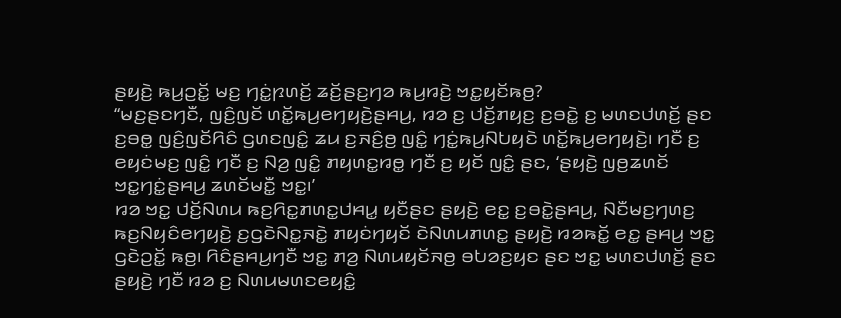ꤔꤟꤢꤧ꤬ ꤒꤣ꤬ꤑꤢꤩ꤭ ꤗꤢ꤬ ꤚꤢꤦ꤭ꤐꤛꤢꤩ꤬ ꤘꤢꤩ꤬ꤔꤢ꤬ꤚꤤ ꤒꤣ꤬ꤙꤢꤧ꤬ ꤠꤢ꤭ꤟꤢꤩꤒꤥ꤬?
“ꤗꤢ꤬ꤔꤢꤚꤢꤪ, ꤜꤢꤨ꤬ꤜꤢꤩ ꤛꤢꤩ꤭ꤒꤣ꤬ꤕꤚꤟꤢꤧ꤬ꤔꤌꤣ꤬, ꤙꤤ ꤢ꤬ ꤓꤢꤩ꤬ꤊꤟꤢ꤬ ꤢ꤬ꤋꤢꤧ꤭ ꤢ꤬ ꤗꤛꤢꤓꤛꤢꤩ꤬ ꤔꤢ ꤢ꤬ꤋꤥ꤭ ꤜꤢꤨ꤬ꤜꤢꤩꤖꤢꤨ ꤞꤛꤢꤜꤢꤨ꤭ ꤘꤣ ꤢ꤬ꤏꤢꤨ꤬ꤥ꤬ ꤜꤢꤨ꤭ ꤚꤢꤦ꤭ꤒꤣ꤬ꤡꤝꤟꤢꤧ ꤛꤢꤩ꤭ꤒꤣ꤬ꤕꤚꤟꤢꤧ꤬꤯ ꤚꤢꤪ ꤢ꤬ ꤕꤟꤢꤦꤗꤢ꤬ ꤜꤢꤨ꤭ ꤚꤢꤪ ꤢ꤬ ꤡꤤ꤬ ꤜꤢꤨ꤭ ꤊꤟꤛꤢ꤭ꤙꤥ꤭ ꤚꤢꤪ ꤢ꤬ ꤟꤢꤩ ꤜꤢꤨ꤭ ꤔꤢ, ‘ꤔꤟꤢꤧ꤬ ꤜꤥ꤬ꤘꤛꤢꤩ ꤠꤢ꤭ꤚꤢꤦ꤭ꤔꤌꤣ꤬ ꤘꤛꤢꤩꤗꤢꤪ꤭ ꤠꤢ꤭꤯’
ꤙꤤ ꤠꤢ꤭ ꤓꤢꤩ꤬ꤡꤛꤣ ꤒꤢ꤬ꤖꤢ꤭ꤊꤛꤢ꤭ꤓꤌꤣ꤭ ꤟꤢꤪꤔꤢ ꤔꤟꤢꤧ꤬ ꤕꤢ꤭ ꤢ꤬ꤋꤢꤧ꤭ꤔꤌꤣ꤬, ꤡꤢꤪꤗꤢ꤬ꤚꤛꤢ꤬ ꤒꤢ꤬ꤡꤟꤢꤨꤕꤚꤟꤢꤧ꤬ ꤢ꤬ꤞꤢꤧꤡꤢ꤭ꤏꤢꤧ꤭ ꤊꤟꤢꤦꤚꤟꤢꤩ ꤢꤧꤡꤛꤣꤊꤛꤢ꤭ ꤔꤟꤢꤧ꤬ ꤙꤤꤒꤢꤩ꤭ ꤕꤢ꤭ ꤔꤌꤣ꤬ ꤠꤢ꤭ ꤞꤢꤧꤑꤢꤩ꤭ ꤒꤥ꤬꤯ ꤖꤢꤨꤔꤌꤣ꤬ꤚꤢꤪ ꤠꤢ꤭ ꤊꤤ꤬ ꤡꤛꤣꤟꤢꤩꤏꤥ꤬ ꤋꤝꤤꤢ꤬ꤟꤢ ꤔꤢ ꤠꤢ꤭ ꤗꤛꤢꤓꤛꤢꤩ꤬ ꤔꤢ ꤔꤟꤢꤧ꤬ ꤚꤢꤪ ꤙꤤ ꤢ꤬ ꤡꤛꤣꤗꤛꤢꤕꤟꤢꤨ꤭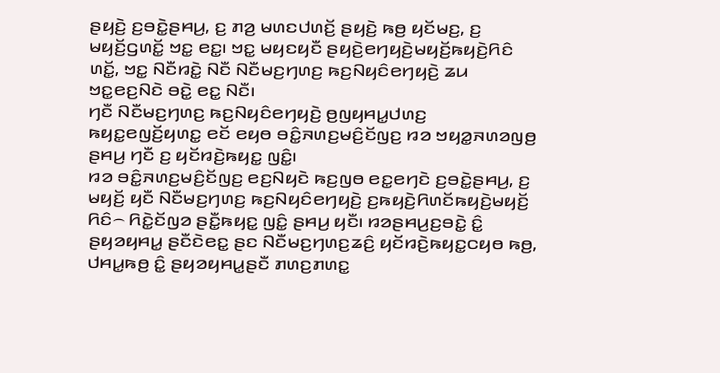ꤔꤟꤢꤧ꤬ ꤢ꤬ꤋꤢꤧ꤭ꤔꤌꤣ꤬, ꤢ꤬ ꤊꤤ꤬ ꤗꤛꤢꤓꤛꤢꤩ꤬ ꤔꤟꤢꤧ꤬ ꤒꤥ꤬ ꤟꤢꤩꤗꤢ꤬, ꤢ꤬ ꤗꤟꤢꤩ꤬ꤞꤛꤢꤩ꤭ ꤠꤢ꤭ ꤕꤢ꤭꤯ ꤠꤢ꤭ ꤗꤟꤢꤟꤢꤪ ꤔꤟꤢꤧ꤬ꤕꤚꤟꤢꤧ꤬ꤗꤟꤢꤩ꤬ꤒꤟꤢꤧ꤬ꤖꤢꤨ ꤛꤢꤩ꤭, ꤠꤢ꤭ ꤡꤢꤪꤙꤢꤧ꤭ ꤡꤢꤪ ꤡꤢꤪꤗꤢ꤬ꤚꤛꤢ꤬ ꤒꤢ꤬ꤡꤟꤢꤨꤕꤚꤟꤢꤧ꤬ ꤘꤣ ꤠꤢ꤭ꤕꤢ꤬ꤡꤢꤧ ꤋꤢꤧ꤭ ꤕꤢ꤭ ꤡꤢꤪ꤯
ꤚꤢꤪ ꤡꤢꤪꤗꤢ꤬ꤚꤛꤢ꤬ ꤒꤢ꤬ꤡꤟꤢꤨꤕꤚꤟꤢꤧ꤬ ꤥ꤬ꤜꤟꤌꤣ꤭ꤓꤛꤢ꤬ ꤒꤟꤢ꤭ꤕꤜꤢꤩ꤬ꤟꤛꤢ꤭ ꤕꤢꤩ ꤕꤟꤥ ꤋꤢꤨ꤭ꤏꤛꤢ꤬ꤗꤢꤨ꤬ꤢꤩꤜꤢ꤬ ꤙꤤ ꤠꤟꤤ꤭ꤏꤛꤤꤜꤥ꤬ ꤔꤌꤣ꤬ ꤚꤢꤪ ꤢ꤬ ꤟꤢꤩꤙꤢꤧ꤬ꤒꤟꤢ꤭ ꤜꤢꤨ꤭꤯
ꤙꤤ ꤋꤢꤨ꤭ꤏꤛꤢ꤬ꤗꤢꤨ꤬ꤢꤩꤜꤢ꤬ ꤕꤢ꤬ꤡꤟꤢꤧ ꤒꤢ꤬ꤜꤥ ꤕꤢ꤭ꤕꤚꤢꤧ ꤢ꤬ꤋꤢꤧ꤭ꤔꤌꤣ꤬, ꤢ꤬ ꤗꤟꤢꤩ꤬ ꤟꤢꤪ ꤡꤢꤪꤗꤢ꤬ꤚꤛꤢ꤬ ꤒꤢ꤬ꤡꤟꤢꤨꤕꤚꤟꤢꤧ꤬ ꤢ꤬ꤒꤟꤢꤧ꤬ꤖꤛꤢꤩꤒꤟꤢꤧ꤬ꤗꤟꤢꤩ꤬ ꤖꤢꤨ꤮ ꤖꤢꤧ꤭ꤢꤩꤜꤤ ꤔꤢꤪ꤭ꤒꤟꤢ꤭ ꤜꤢꤨ꤭ ꤔꤌꤣ꤬ ꤟꤢꤪ꤯ ꤙꤤꤔꤌꤣ꤬ꤢ꤬ꤋꤢꤧ꤭ ꤢꤨ꤭ ꤔꤟꤤꤟꤌꤣ꤭ ꤔꤢꤪꤢꤧꤕꤢ꤭ ꤔꤢ ꤡꤢꤪꤗꤢ꤬ꤚꤛꤢ꤬ꤘꤢꤨ꤬ ꤟꤢꤩꤙꤢꤧ꤬ꤒꤟꤢ꤭ꤍꤟꤥ ꤒꤥ꤬, ꤓꤌꤣ꤭ꤒꤥ꤬ ꤢꤨ꤭ ꤔꤟꤤꤟꤌꤣ꤭ꤔꤢꤪ ꤊꤛꤢ꤬ꤊꤛꤢ꤭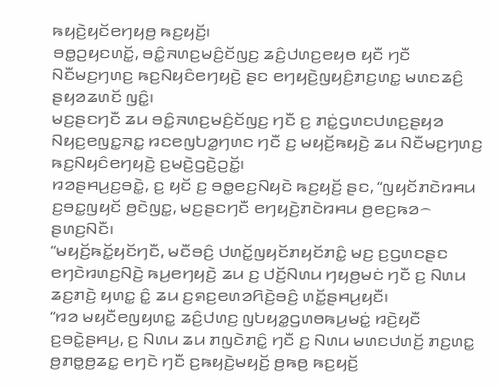ꤒꤟꤢꤧ꤬ꤟꤢꤩꤕꤚꤟꤥ꤬ ꤒꤢ꤬ꤟꤢꤩ꤬꤯
ꤋꤥ꤭ꤑꤟꤢꤛꤢꤩ꤭, ꤋꤢꤨ꤭ꤏꤛꤢ꤬ꤗꤢꤨ꤬ꤢꤩꤜꤢ꤬ ꤘꤢꤨ꤬ꤓꤛꤢ꤬ꤕꤟꤥ ꤟꤢꤪ ꤚꤢꤪ ꤡꤢꤪꤗꤢ꤬ꤚꤛꤢ꤬ ꤒꤢ꤬ꤡꤟꤢꤨꤕꤚꤟꤢꤧ꤬ ꤔꤢ ꤕꤚꤟꤢꤧ꤬ꤜꤟꤢꤨ꤬ꤊꤢ꤬ꤛꤢ꤭ ꤗꤛꤢꤘꤢꤨ꤬ ꤔꤟꤤꤘꤛꤢꤩ ꤜꤢꤨ꤭꤯
ꤗꤢ꤬ꤔꤢꤚꤢꤪ ꤘꤣ ꤋꤢꤨ꤭ꤏꤛꤢ꤬ꤗꤢꤨ꤬ꤢꤩꤜꤢ꤬ ꤚꤢꤪ ꤢ꤬ ꤊꤢꤦ꤭ꤞꤛꤢꤓꤛꤢ꤬ꤔꤟꤤ ꤡꤟꤢ꤬ꤕꤜꤢ꤭ꤏꤢ꤭ ꤙꤢꤕꤜꤝꤤ꤭ꤚꤛꤢ ꤚꤢꤪ ꤢ꤬ ꤗꤟꤢꤩ꤬ꤒꤟꤢꤧ꤬ ꤘꤣ ꤡꤢꤪꤗꤢ꤬ꤚꤛꤢ꤬ ꤒꤢ꤬ꤡꤟꤢꤨꤕꤚꤟꤢꤧ꤬ ꤢ꤬ꤗꤢꤧ꤬ꤞꤢꤧ꤬ꤑꤢꤩ꤭꤯
ꤙꤤꤔꤌꤣ꤬ꤢ꤬ꤋꤢꤧ꤭, ꤢ꤬ ꤟꤢꤩ ꤢ꤬ ꤋꤥ꤭ꤕꤢ꤬ꤡꤟꤢꤧ ꤒꤢ꤬ꤟꤢꤩ꤬ ꤔꤢ, “ꤜꤟꤢꤩꤊꤢꤧꤙꤌꤣ ꤢ꤬ꤋꤢ꤭ꤜꤟꤢꤩ ꤥ꤬ꤢꤧꤜꤢ꤭, ꤗꤢ꤬ꤔꤢꤚꤢꤪ ꤕꤚꤟꤢꤧ꤬ꤊꤢꤧꤙꤌꤣ ꤥ꤬ꤕꤢ꤬ꤒꤤ꤮ ꤔꤛꤢ꤬ꤡꤢꤪ꤯
“ꤗꤟꤢꤩ꤬ꤒꤢꤩ꤭ꤟꤢꤩꤚꤢꤪ, ꤗꤢꤪꤋꤢꤨ꤬ ꤓꤛꤢꤩ꤭ꤜꤟꤢꤩꤊꤟꤢꤩꤊꤢꤨ꤭ ꤗꤢ꤬ ꤢ꤬ꤞꤛꤢꤔꤢ ꤕꤚꤢꤧꤙꤛꤢ꤬ꤡꤢꤧ꤬ ꤒꤣ꤬ꤕꤚꤟꤢꤧ꤬ ꤘꤣ ꤢ꤬ ꤓꤢꤩ꤬ꤡꤛꤣ ꤚꤟꤥ꤬ꤗꤢꤦ ꤚꤢꤪ ꤢ꤬ ꤡꤛꤣ ꤘꤢ꤬ꤊꤢꤧ꤬ ꤟꤛꤢ꤭ ꤢꤨ꤭ ꤘꤣ ꤢ꤬ꤎꤢ꤬ꤕꤛꤤꤖꤢꤧ꤬ꤋꤢꤨ꤬ ꤛꤢꤩ꤭ꤔꤌꤣ꤬ꤟꤢꤪ꤯
“ꤙꤤ ꤗꤟꤢꤪꤕꤜꤟꤛꤢ꤭ ꤘꤢꤨ꤬ꤓꤛꤢ꤬ ꤜꤝꤟꤤ꤭ꤞꤛꤥꤒꤣ꤬ꤗꤢꤦ꤭ ꤙꤢꤧ꤬ꤟꤢꤪ ꤢ꤬ꤋꤢꤧ꤭ꤔꤌꤣ꤬, ꤢ꤬ ꤡꤛꤣ ꤘꤣ ꤊꤜꤢꤧꤊꤢꤨ꤭ ꤚꤢꤪ ꤢ꤬ ꤡꤛꤣ ꤗꤛꤢꤓꤛꤢꤩ꤬ ꤊꤢ꤬ꤛꤢ꤭ ꤥ꤬ꤊꤥ꤭ꤥ꤬ꤘꤢ꤭ ꤕꤚꤢꤧ ꤚꤢꤪ ꤢ꤬ꤒꤟꤢꤧ꤬ꤗꤟꤢꤩ꤬ ꤥ꤬ꤒꤥ꤬ ꤒꤢ꤬ꤟꤢꤩ꤬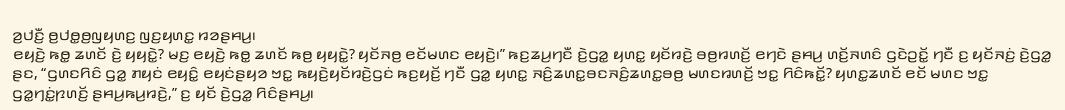ꤤ꤬ꤓꤢꤪ꤬ ꤥ꤬ꤓꤥ꤭ꤥ꤬ꤜꤟꤛꤢ꤬ ꤜꤢ꤬ꤟꤛꤢ꤭ ꤙꤤꤔꤌꤣ꤬꤯
ꤕꤟꤢꤧ꤬ ꤒꤥ꤭ ꤘꤛꤢꤩ ꤢꤧ꤬ ꤟꤟꤢꤧ꤭? ꤗꤢ꤬ ꤕꤟꤢꤧ꤬ ꤒꤥ꤭ ꤘꤛꤢꤩ ꤒꤥ꤬ ꤟꤟꤢꤧ꤭? ꤟꤢꤩꤏꤥ꤬ ꤕꤢꤩꤗꤛꤢ ꤕꤟꤢꤧ꤬꤯” ꤒꤢ꤬ꤘꤣ꤬ꤚꤢꤪ ꤢꤧ꤬ꤞꤤ꤭ ꤟꤛꤢ꤭ ꤟꤢꤩꤙꤢꤧ꤬ ꤋꤥ꤬ꤙꤛꤢꤩ꤬ ꤕꤚꤢꤧ ꤔꤌꤣ꤬ ꤛꤢꤩ꤬ꤏꤛꤢꤨ ꤞꤢꤧꤑꤢꤩ꤭ ꤚꤢꤪ ꤢ꤬ ꤟꤢꤩꤏꤢꤦ꤬ ꤢꤧ꤬ꤞꤤ꤭ ꤔꤢ, “ꤞꤛꤢꤖꤢꤨ ꤞꤤ꤭ ꤊꤟꤢꤦ ꤕꤟꤢꤨ꤭ ꤕꤟꤢꤦꤔꤟꤤ ꤠꤢ꤭ ꤒꤟꤢꤧ꤬ꤟꤢꤩꤙꤢꤧ꤬ꤞꤢꤦ ꤒꤢ꤬ꤟꤢꤩ꤬ ꤚꤢꤪ ꤞꤤ꤭ ꤟꤛꤢ꤭ ꤏꤢꤨ꤬ꤘꤛꤢ꤭ꤋꤢꤏꤢꤨ꤬ꤘꤛꤢ꤭ꤋꤥ꤬ ꤗꤛꤢꤙꤛꤢꤩ꤬ ꤠꤢ꤭ ꤖꤢꤨꤒꤢꤩ꤭? ꤟꤛꤢ꤭ꤘꤛꤢꤩ ꤕꤢꤩ ꤗꤛꤢ ꤠꤢ꤭ ꤞꤤ꤭ꤚꤢꤦ꤭ꤐꤛꤢꤩ꤬ ꤔꤌꤣ꤬ꤒꤣ꤬ꤙꤢꤧ꤬,” ꤢ꤬ ꤟꤢꤩ ꤢꤧ꤬ꤞꤤ꤭ ꤖꤢꤨꤔꤌꤣ꤬꤯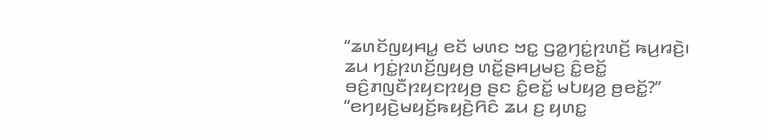“ꤘꤛꤢꤩꤜꤟꤌꤣ꤭ ꤕꤢꤩ ꤗꤛꤢ ꤠꤢ꤭ ꤞꤤ꤭ꤚꤢꤦ꤭ꤐꤛꤢꤩ꤬ ꤒꤣ꤬ꤙꤢꤧ꤬꤯ ꤘꤣ ꤚꤢꤦ꤭ꤐꤛꤢꤩ꤬ꤜꤟꤥ꤬ ꤛꤢꤩ꤭ꤔꤌꤣ꤬ꤗꤢ꤬ ꤢꤨ꤭ꤕꤢꤩ꤭ ꤋꤢꤨ꤬ꤊꤜꤢꤪꤐꤟꤢꤐꤟꤥ꤬ ꤔꤢ ꤢꤨ꤭ꤕꤢꤩ꤭ ꤗꤝꤟꤤ꤬ ꤥ꤬ꤕꤢꤩ꤭?”
“ꤕꤚꤟꤢꤧ꤬ꤗꤟꤢꤩ꤬ꤒꤟꤢꤧ꤬ꤖꤢꤨ ꤘꤣ ꤢ꤬ ꤟꤛꤢ꤭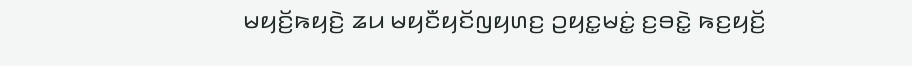ꤗꤟꤢꤩ꤬ꤒꤟꤢꤧ꤬ ꤘꤣ ꤗꤟꤢꤪꤟꤢꤩꤜꤟꤛꤢ꤬ ꤑꤟꤢ꤭ꤗꤢꤦ꤭ ꤢ꤬ꤋꤢꤧ꤭ ꤒꤢ꤬ꤟꤢꤩ꤬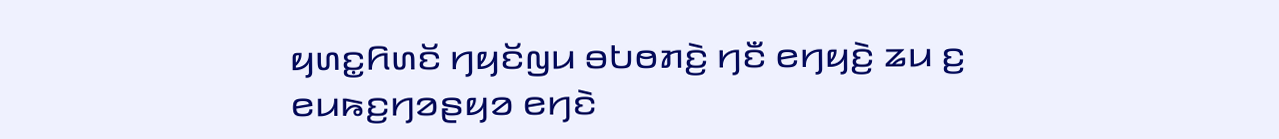ꤟꤛꤢ꤭ꤖꤛꤢꤩ ꤚꤟꤢꤩꤜꤣ ꤋꤝꤥꤊꤢꤧ꤬ ꤚꤢꤪ ꤕꤚꤟꤢꤧ꤬ ꤘꤣ ꤢ꤬ ꤕꤣꤒꤢ꤬ꤚꤤꤔꤟꤤ ꤕꤚꤢꤧ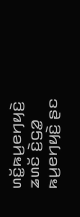ꤛꤢꤩ꤭ꤒꤣ꤬ꤕꤚꤟꤢꤧ꤬ ꤘꤛꤢꤩ ꤢꤧ꤬ꤞꤤ꤭ ꤒꤣ꤬ꤕꤚꤟꤢꤧ꤬ ꤔꤢ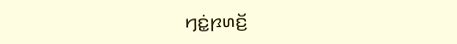ꤚꤢꤦ꤭ꤐꤛꤢꤩ꤬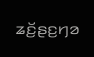ꤘꤢꤩ꤬ꤔꤢ꤬ꤚꤤ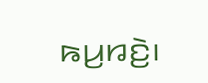ꤒꤣ꤬ꤙꤢꤧ꤬꤯